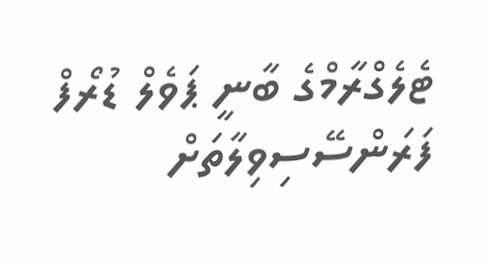ޓެލެގްރާމްގެ ބާނީ ޕަވެލް ޑުރޯފް ފަރަންސޭސިވިލާތަށް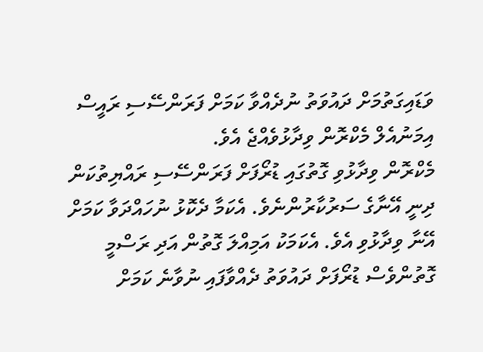ވަޑައިގަތުމަށް ދައުވަތު ނުދެއްވާ ކަމަށް ފަރަންސޭސި ރައީސް އިމަނުއެލް މެކްރޮން ވިދާޅުވެއްޖެ އެވެ.
މެކްރޮން ވިދާޅުވި ގޮތުގައި ޑުރޯފަށް ފަރަންސޭސި ރައްޔިތުކަން ދިނީ އޭނާގެ ސަރުކާރުންނެވެ. އެކަމާ ދެކޮޅު ނުހައްދަވާ ކަމަށް އޭނާ ވިދާޅުވި އެވެ. އެކަމަކު އަމިއްލަ ގޮތުން އަދި ރަސްމީ ގޮތުންވެސް ޑުރޯފަށް ދައުވަތު ދެއްވާފައި ނުވާނެ ކަމަށް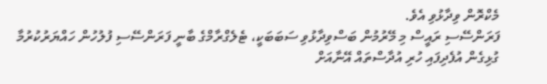މެކްރޮން ވިދާޅުވި އެވެ.
ފަރަންސޭސި ރައީސް މި މޭރުމުން ބަސްވިދާޅުވި ސަބަބަކީ، ޓެލެގްރާމްގެ ބާނީ ފަރަންސޭސި ފުލުހުން ހައްޔަރުކުރުމާ ގުޅިގެން އުފެދިފައި ހުރި އުދާސްތައް އޭނާއަށް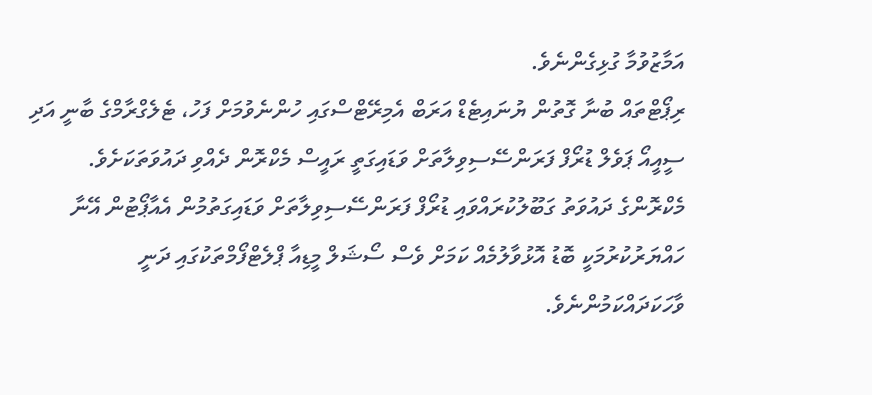އަމާޒުވުމާ ގުޅިގެންނެވެ.
ރިޕޯޓްތައް ބުނާ ގޮތުން ޔުނައިޓެޑް އަރަބް އެމިރޭޓްސްގައި ހުންނެވުމަށް ފަހު، ޓެލެގްރާމްގެ ބާނީ އަދި ސީއީއޯ ޕަވެލް ޑުރޯފް ފަރަންސޭސިވިލާތަށް ވަޑައިގަތީ ރައީސް މެކްރޮން ދެއްވި ދައުވަތަކަށެވެ.
މެކްރޮންގެ ދައުވަތު ގަބޫލުކުރައްވައި ޑުރޯފް ފަރަންސޭސިވިލާތަށް ވަޑައިގަތުމުން އެއާޕޯޓުން އޭނާ ހައްޔަރުކުރުމަކީ ބޮޑު އޮޅުވާލުމެއް ކަމަށް ވެސް ސޯޝަލް މީޑިއާ ޕްލެޓްފޯމްތަކުގައި ދަނީ ވާހަކަދައްކަމުންނެވެ.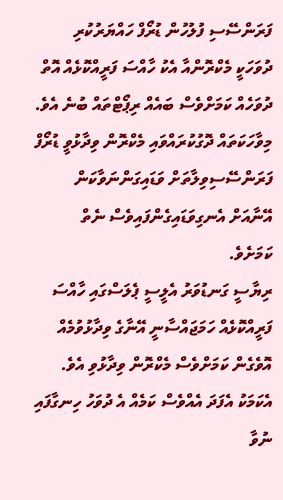ފަރަންސޭސި ފުލުހުން ޑުރޯފް ހައްޔަރުކުރި ދުވަހަކީ މެކްރޮންއާ އެކު ހާއްސަ ފަރީއްކޮޅެއް އޮތް ދުވަހެއް ކަމަށްވެސް ބައެއް ރިޕޯޓްތައް ބުނެ އެވެ.
މިވާހަކަތައް ދޮގުކުރައްވައި މެކްރޮން ވިދާޅުވީ ޑުރޯފް ފަރަންސޭސިވިލާތަށް ވަޑައިގަންނަވާކަން އޭނާއަށް އެނގިވަޑައިގެންފައިވެސް ނެތް ކަމަށެވެ.
ރިޔާސީ ގަނޑުވަރު އެލީސީ ޕެލަސްގައި ހާއްސަ ފަރީއްކޮޅެއް ހަމަޖައްސާނީ އޭނާގެ ވިދާޅުވުމެއް އޮވެގެން ކަމަށްވެސް މެކްރޮން ވިދާޅުވި އެވެ. އެކަމަކު އެފަދަ އެއްވެސް ކަމެއް އެ ދުވަހު ހިނގާފައި ނުވާ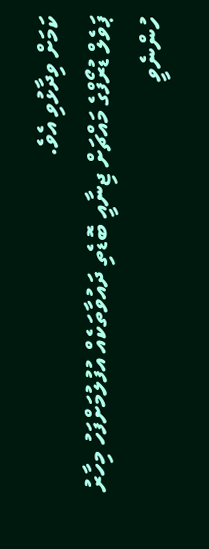ކަމަށް ވިދާޅުވި އެވެ.
ޕަވެލް ޑުރޯފްގެ މައްޗަށް ޖިނާއީ ބޮޑެތި ދައުވާތަކެއް އުފުލުމަށްފަހު މިހާރު ހުންނެވީ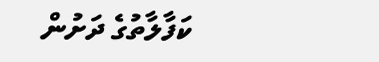ކަފާލާތުގެ ދަށުން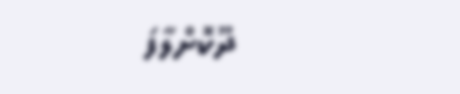ދޫކޮށްލާފަ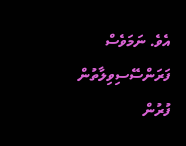އެވެ. ނަމަވެސް ފަރަންސޭސިވިލާތުން ފުރުން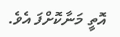އޮތީ މަނާކޮށްފަ އެވެ.